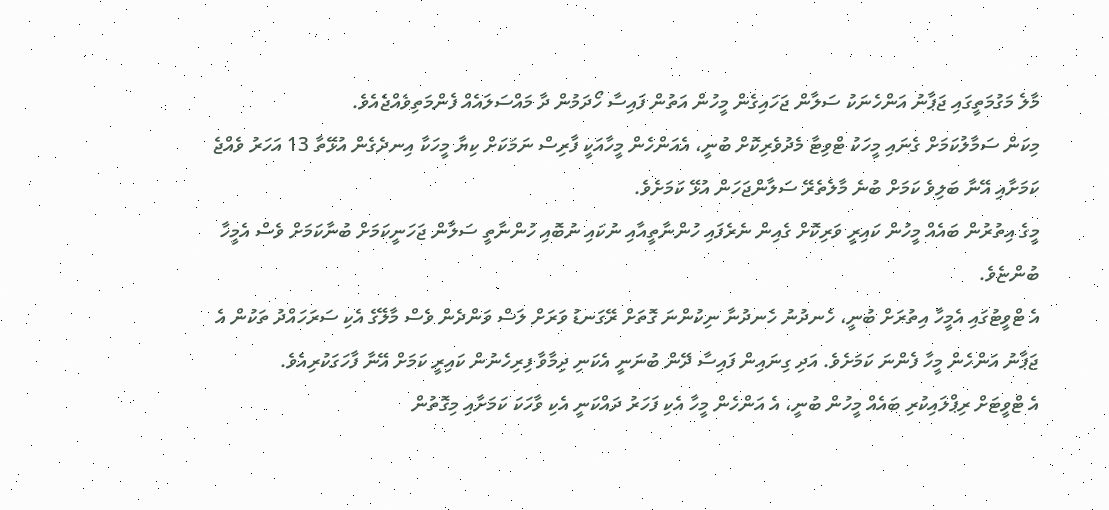މާލެ މަގުމަތީގައި ޖަޕާނު އަންހެނަކު ސަލާން ޖަހައިގެން މީހުން އަތުން ފައިސާ ހޯދަމުން ދާ މައްސަލައެއް ފެންމަތިވެއްޖެއެވެ.
މިކަން ސަމާލުކަމަށް ގެނައި މީހަކު ޓްވިޓާ މެދުވެރިކޮށް ބުނީ، އެއަންހެން މީހާއަކީ ފާރިސް ނަމަކަށް ކިޔާ މީހަކާ އިނދެގެން އުޅޭތާ 13 އަހަރު ވެއްޖެ ކަމަށާއި އޭނާ ބަލިވެ ކަމަށް ބުނެ މާލެތެރޭ ސަލާންޖަހަން އުޅޭ ކަމަށެވެ.
މީގެ އިތުރުން ބައެއް މީހުން ކައިރީ ވަރިކޮށް ގެއިން ނެރެފައި ހުންނާތީއާއި ނުކައި ނުބޮއި ހުންނާތީ ސަލާން ޖަހަނީކަމަށް ބުނާކަމަށް ވެސް އެމީހާ ބުންޏެވެ.
އެ ޓްވީޓުގައި އެމީހާ އިތުރަށް ބުނީ، ހެނދުނު ހެނދުނާ ނިކުންނަ ގޮތަށް ރޭގަނޑު ވަރަށް ލަސް ވަންދެން ވެސް މާލޭގެ އެކި ސަރަހައްދު ތަކުން އެ ޖަޕާނު އަންހެން މީހާ ފެންނަ ކަމަށެވެ. އަދި ގިނައިން ފައިސާ ދޭން ބުނަނީ އެކަނި ދިމާވާ ފިރިހެނުން ކައިރީ ކަމަށް އޭނާ ފާހަގަކުރިއެވެ.
އެ ޓްވީޓަށް ރިޕްލައިކުރި ބައެއް މީހުން ބުނީ، އެ އަންހެން މީހާ އެކި ފަހަރު ދައްކަނީ އެކި ވާހަކަ ކަމަށާއި މިގޮތުން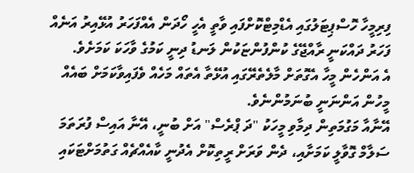ފިރިމީހާ ހޮސްޕިޓަލުގައި އެޑްމިޓްކޮށްފައި ވާތީ އެހީ ހޯދަން އެއްފަހަރު އުޅޭއިރު އަނެއް ފަހަރު ދައްކަނީ ރާއްޖޭގެ ކުންފުންޏަކުން ލަނޑު ދިނީ ކަމުގެ ވާހަކަ ކަމަށެވެ.
އެ އަންހެން މީހާ އެގޮތަށް މާލެތެރޭގައި އުޅޭތާ އެތައް މަހެއް ވެފައިވާކަމަށް ބައެއް މީހުން އަންނަނީ ބުނަމުންނެވެ.
އޭނާއާ މަގުމަތިން ދިމާވި މީހަކު "ދަ ޕްރެސް" އަށް ބުނީ، އޭނާ އައިސް ފުރަތަމަ ސަލާމް ގޮވާލީ ކަމަށާއި، ދެން ވަރަށް ރީތިކޮށް އެދުނީ ކާއެއްޗެއް ގަތުމަށްޓަކައި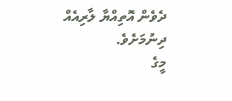ދެވެން އޮތިއްޔާ ލާރިއެއް ދިނުމަށެވެ.
މީގެ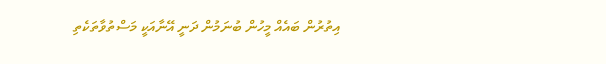އިތުރުން ބައެއް މީހުން ބުނަމުން ދަނީ އޭނާއަކީ މަސްތުވާތަކެތި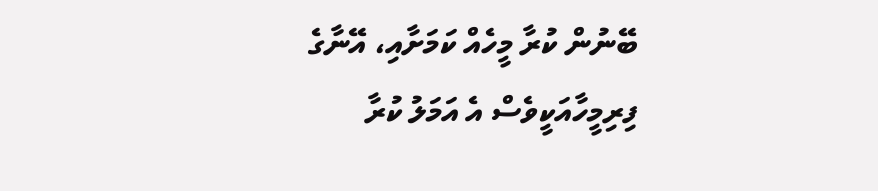ބޭނުން ކުރާ މީހެއް ކަމަށާއި، އޭނާގެ ފިރިމީހާއަކީވެސް އެ އަމަލު ކުރާ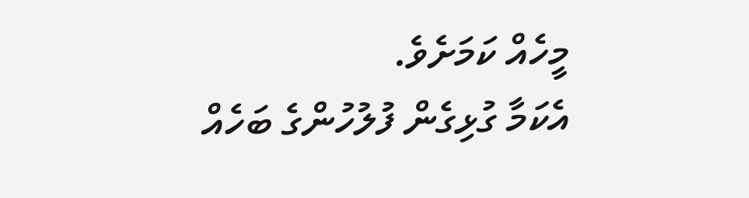މީހެއް ކަމަށެވެ.
އެކަމާ ގުޅިގެން ފުލުހުންގެ ބަހެއް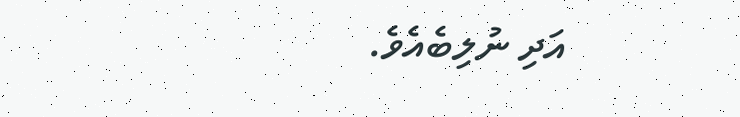އަދި ނުލިބެއެވެ.